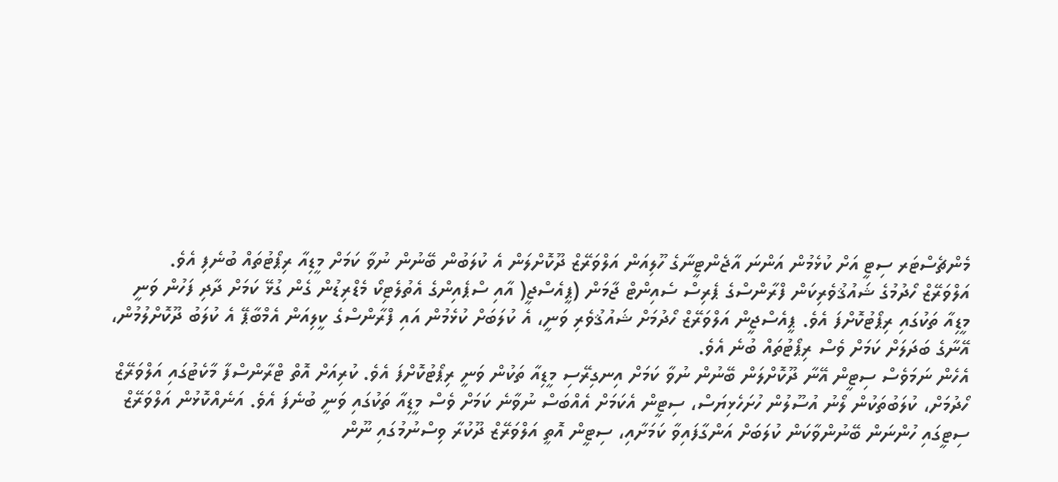މެންޗެސްޓަރ ސިޓީ އަށް ކުޅެމުން އަންނަ އާޖެންޓީނާގެ ހޫލިއަން އަލްވަރޭޒް ދޫކޮށްލަން އެ ކުލަބުން ބޭނުން ނުވާ ކަމަށް މީޑިއާ ރިޕޯޓުތައް ބުނެފި އެވެ.
އަލްވަރޭޒް ހޯދުމުގެ ޝައުޤުވެރިކަން ފްރާންސްގެ ޕެރިސް ސެއިންޓް ޖާމަން (ޕީއެސްޖީ( އާއި ސްޕެއިންގެ އެތުލެޓިކޯ މެޑްރިޑުން ގެން ގުޅޭ ކަމަށް ދާދި ފަހުން ވަނީ މީޑިއާ ތަކުގައި ރިޕޯޓުކޮށްފަ އެވެ. ޕީއެސްޖީން އަލްވަރޭޒް ހޯދުމަށް ޝައުޤުވެރި ވަނީ، އެ ކުލަބަށް ކުޅެމުން އައި ފްރާންސްގެ ކީލިއަން އެމްބާޕޭ އެ ކުލަބު ދޫކޮށްލުމުން، އޭނާގެ ބަދަލަށް ކަމަށް ވެސް ރިޕޯޓުތައް ބުނެ އެވެ.
އެހެން ނަމަވެސް ސިޓީން އޭނާ ދޫކޮށްލަން ބޭނުން ނުވާ ކަމަށް އިނގިރޭސި މީޑިއާ ތަކުން ވަނީ ރިޕޯޓުކޮށްފަ އެވެ. ކުރިއަށް އޮތް ޓްރާންސްފާ މާކެޓުގައި އަލްވަރޭޒް ހޯދުމަށް، ކުލަބުތަކުން ލޯނު އުސޫލުން ހުށަހެޅިޔަސް، ސިޓީން އެކަމަށް އެއްބަސް ނުވާނެ ކަމަށް ވެސް މީޑިއާ ތަކުގައި ވަނީ ބުނެފަ އެވެ. އަނެއްކޮޅުން އަލްވަރޭޒް ސިޓީގައި ހުންނަން ބޭނުންވާކަން ކުލަބަށް އަންގާފައިވާ ކަމަށާއި، ސިޓީން އޮތީ އަލްވަރޭޒް ދޫކުރާ ވިސްނުމުގައި ނޫން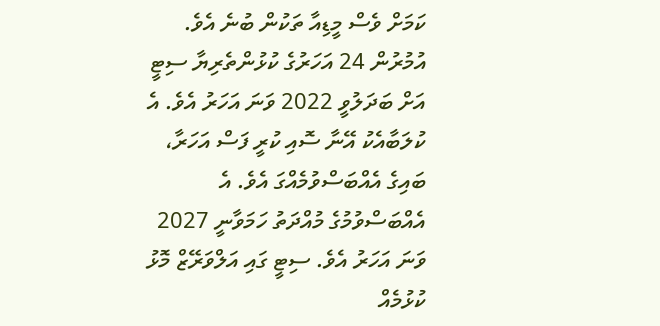ކަމަށް ވެސް މީޑިއާ ތަކުން ބުނެ އެވެ.
އުމުރުން 24 އަހަރުގެ ކުޅުންތެރިޔާ ސިޓީ އަށް ބަދަލުވީ 2022 ވަނަ އަހަރު އެވެ. އެ ކުލަބާއެކު އޭނާ ސޮއި ކުރީ ފަސް އަހަރާ، ބައިގެ އެއްބަސްވުމެއްގަ އެވެ. އެ އެއްބަސްވުމުގެ މުއްދަތު ހަމަވާނީ 2027 ވަނަ އަހަރު އެވެ. ސިޓީ ގައި އަލްވަރޭޒް މޮޅު ކުޅުމެއް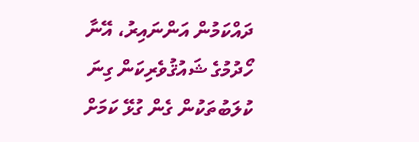ދައްކަމުން އަންނައިރު، އޭނާ ހޯދުމުގެ ޝައުޤުވެރިކަން ގިނަ ކުލަބުތަކުން ގެން ގުޅޭ ކަމަށް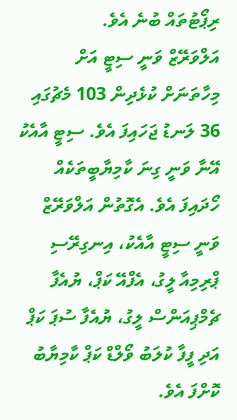ރިޕޯޓުތައް ބުނެ އެވެ.
އަލްވަރޭޒް ވަނީ ސިޓީ އަށް މިހާތަނަށް ކުޅެދިން 103 މެޗުގައި 36 ލަނޑު ޖަހައިފަ އެވެ. ސިޓީ އާއެކު އޭނާ ވަނީ ގިނަ ކާމިޔާބީތަކެއް ހޯދައިފަ އެވެ. އެގޮތުން އަލްވަރޭޒް ވަނީ ސިޓީ އާއެކު، އިނގިރޭސި ޕްރިމިއާ ލީގު، އެފްއޭ ކަޕް، ޔުއެފާ ޗެމްޕިއަންސް ލީގު، ޔުއެފާ ސުޕަ ކަޕް އަދި ފީފާ ކުލަބު ވޯލްޑް ކަޕް ކާމިޔާބު ކޮށްފަ އެވެ.